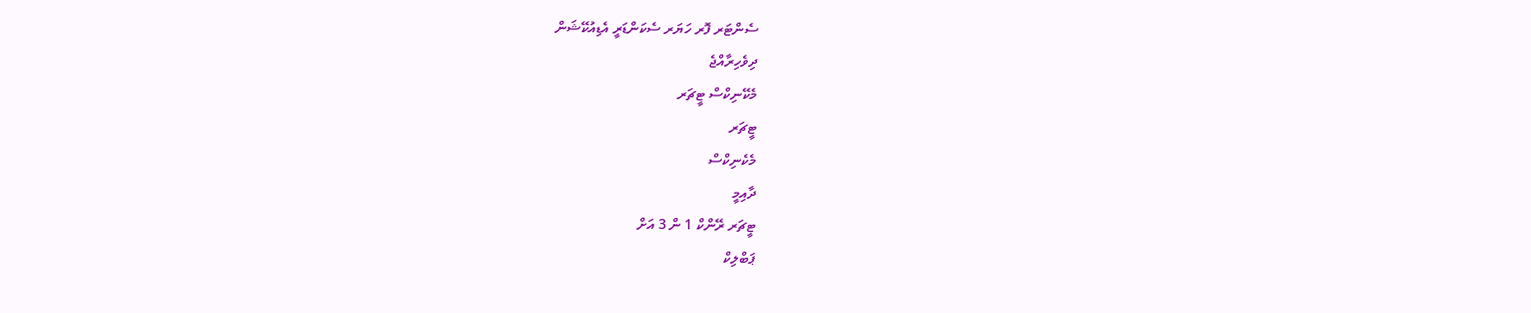ސެންޓަރ ފޮރ ހަޔަރ ސެކަންޑަރީ އެޑިއުކޭޝަން
ދިވެހިރާއްޖެ
މެކޭނިކްސް ޓީޗަރ
ޓީޗަރ
މެކެނިކްސް
ދާއިމީ
ޓީޗަރ ރޭންކް 1 ން 3 އަށް
ޕަބްލިކް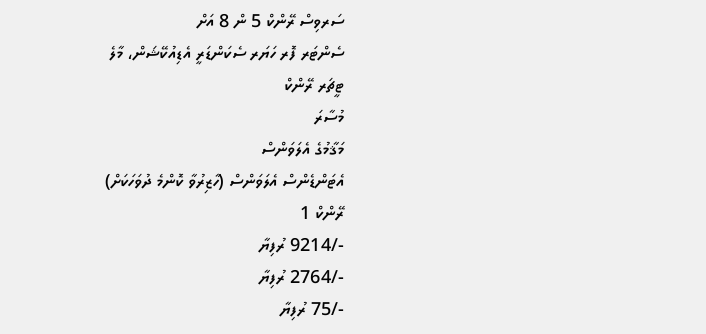ސަރވިސް ރޭންކް 5 ން 8 އަށް
ސެންޓަރ ފޮރ ހަޔަރ ސެކަންޑަރީ އެޑިއުކޭޝަން، މާލެ
ޓީޗަރ ރޭންކް
މުސާރަ
މަޤާމުގެ އެލަވަންސް
އެޓަންޑެންސް އެލަވަންސް (ހާޒިރުވާ ކޮންމެ ދުވަހަކަށް)
ރޭންކް 1
-/9214 ރުފިޔާ
-/2764 ރުފިޔާ
-/75 ރުފިޔާ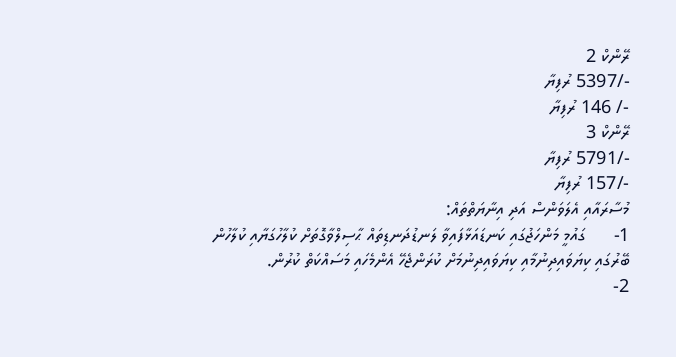ރޭންކް 2
-/5397 ރުފިޔާ
-/ 146 ރުފިޔާ
ރޭންކް 3
-/5791 ރުފިޔާ
-/157 ރުފިޔާ
މުސާރައާއި އެލަވަންސް އަދި އިނާޔަތްތައް:
1-      ގައުމީ މަންހަޖުގައި ކަނޑައަޅާފައިވާ ލަނޑުދަނޑިތައް ޙާސިލްވާގޮތަށް ކުލާހުގަޔާއި ކުލާހުން ބޭރުގައި ކިޔަވައިދިނުމާއި ކިޔަވައިދިނުމަށް ކުރަންޖެހޭ އެންމެހައި މަސައްކަތް ކުރުން.
2-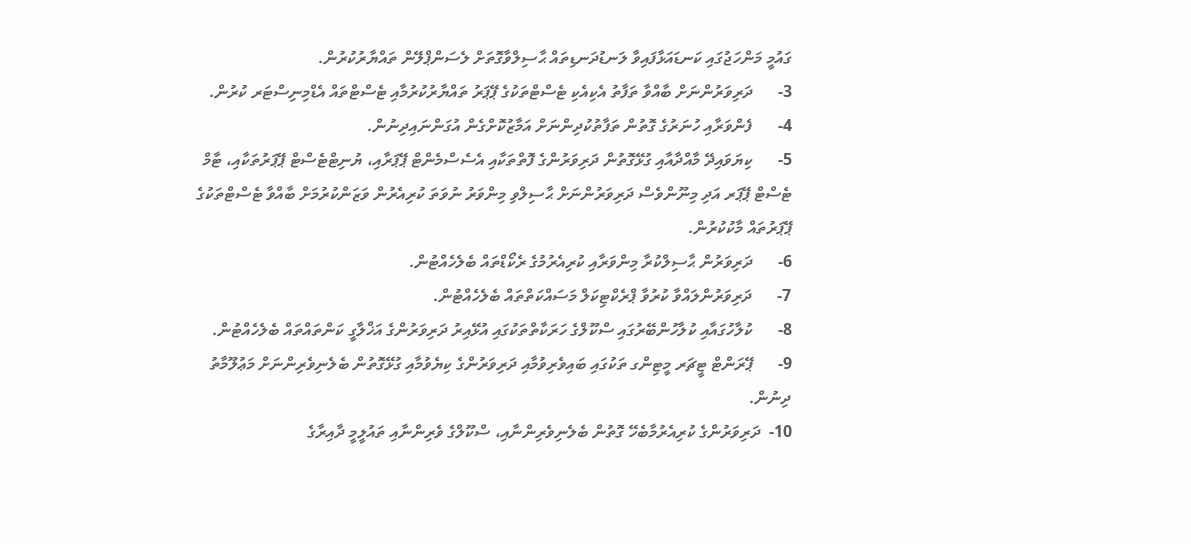ގައުމީ މަންހަޖުގައި ކަނޑައަޅާފައިވާ ލަނޑުދަނޑިތައް ޙާސިލްވާގޮތަށް ލެސަންޕްލޭން ތައްޔާރުކުރުން.
3-      ދަރިވަރުންނަށް ބާއްވާ ތަފާތު އެކިއެކި ޓެސްޓްތަކުގެ ޕޭޕަރު ތައްޔާރުކުރުމާއި ޓެސްޓްތައް އެޑްމިނިސްޓަރ ކުރުން.
4-      ފެންވަރާއި ހުނަރުގެ ގޮތުން ތަފާތުކުދިންނަށް އަމާޒުކޮށްގެން އުގަންނައިދިނުން.
5-      ކިޔަވައިދޭ މާއްދާއާއި ގުޅޭގޮތުން ދަރިވަރުންގެ ފޮތްތަކާއި އެސެސްމެންޓް ޕޭޕަރާއި، ޔުނިޓްޓެސްޓް ޕޭޕަރުތަކާއި، ޓާމް ޓެސްޓް ޕޭޕަރ އަދި މިނޫންވެސް ދަރިވަރުންނަށް ޙާސިލްވި މިންވަރު ނުވަތަ ކުރިއެރުން ވަޒަންކުރުމަށް ބާއްވާ ޓެސްޓްތަކުގެ ޕޭޕަރުތައް މާކުކުރުން.
6-      ދަރިވަރުން ޙާސިލްކުރާ މިންވަރާއި ކުރިއެރުމުގެ ރެކޯޑްތައް ބެލެހެއްޓުން.
7-      ދަރިވަރުންލައްވާ ކުރުވާ ޕްރެކްޓިކަލް މަސައްކަތްތައް ބެލެހެއްޓުން.
8-      ކުލާހުގައާއި ކުލާހުންބޭރުގައި ސްކޫލްގެ ހަރަކާތްތަކުގައި އުޅޭއިރު ދަރިވަރުންގެ އަޚްލާގީ ކަންތައްތައް ބެލެހެއްޓުން.
9-      ޕޭރަންޓް ޓީޗަރ މީޓިންގ ތަކުގައި ބައިވެރިވުމާއި ދަރިވަރުންގެ ކިޔެވުމާއި ގުޅޭގޮތުން ބެލެނިވެރިންނަށް މަޢުލޫމާތު ދިނުން.
10-  ދަރިވަރުންގެ ކުރިއެރުމާބެހޭ ގޮތުން ބެލެނިވެރިންނާއި، ސްކޫލްގެ ވެރިންނާއި ތައުލީމީ ދާއިރާގެ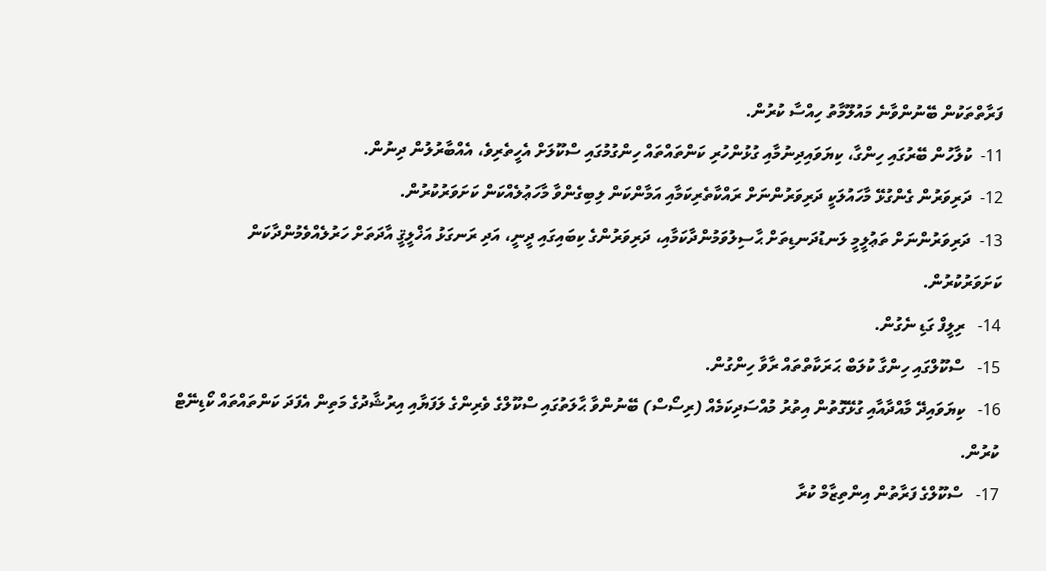ފަރާތްތަކުން ބޭނުންވާނެ މައުލޫމާތު ހިއްސާ ކުރުން.
11-  ކުލާހުން ބޭރުގައި ހިންގާ، ކިޔަވައިދިނުމާއި ގުޅުންހުރި ކަންތައްތައް ހިންގުމުގައި ސްކޫލަށް އެހީތެރިވެ، އެއްބާރުލުން ދިނުން.
12-  ދަރިވަރުން ގެންގުޅޭ މާހައުލަކީ ދަރިވަރުންނަށް ރައްކާތެރިކަމާއި އަމާންކަން ލިބިގެންވާ މާހަޢުލެއްކަން ކަށަވަރުކުރުން.
13-  ދަރިވަރުންނަށް ތަޢުލީމީ ލަނޑުދަނޑިތަށް ޙާސިލުވަމުންދާކަމާއި، ދަރިވަރުންގެ ކިބައިގައި ދީނީ، އަދި ރަނގަޅު އަޚްލީޤީ އާދަތަށް ހަރުލެއްވެމުންދާކަން ކަށަވަރުކުރުން.
14-   ރިލީފް ގަޑި ނެގުން.
15-   ސްކޫލްގައި ހިންގާ ކުލަބް ޙަރަކާތްތައް ރާވާ ހިންގުން.
16-   ކިޔަވައިދޭ މާއްދާއާއި ގުޅޭގޮތުން އިތުރު މުއްސަދިކަމެއް (ރިސޯސް) ބޭނުންވާ ޙާލަތުގައި ސްކޫލްގެ ވެރިންގެ ލަފަޔާއި އިރުޝާދުގެ މަތިން އެފަދަ ކަންތައްތައް ކޯޑިނޭޓް ކުރުން.
17-   ސްކޫލްގެ ފަރާތުން އިންތިޒާމް ކުރާ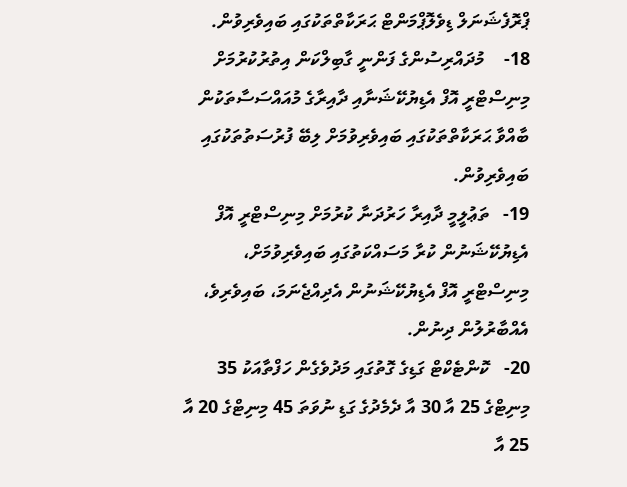ޕްރޮފެޝަނަލް ޑިވެލޮޕްމަންޓް ޙަރަކާތްތަކުގައި ބައިވެރިވުން.
18-    މުދައްރިސުންގެ ފަންނީ ގާބިލްކަން އިތުރުކުރުމަށް މިނިސްޓްރީ އޮފް އެޑިޔުކޭޝަނާއި ދާއިރާގެ މުއައްސަސާތަކުން ބާއްވާ ޙަރަކާތްތަކުގައި ބައިވެރިވުމަށް ލިބޭ ފުރުސަތުތަކުގައި ބައިވެރިވުން.
19-   ތަޢުލީމީ ދާއިރާ ހަރުދަނާ ކުރުމަށް މިނިސްޓްރީ އޮފް އެޑިޔުކޭޝަނުން ކުރާ މަސައްކަތުގައި ބައިވެރިވުމަށް، މިނިސްޓްރީ އޮފް އެޑިޔުކޭޝަނުން އެދިއްޖެނަމަ، ބައިވެރިވެ، އެއްބާރުލުން ދިނުން.
20-   ކޮންޓެކްޓް ގަޑިގެ ގޮތުގައި މަދުވެގެން ހަފްތާއަކު 35 މިނިޓްގެ 25 އާ 30 އާ ދެމެދުގެ ގަޑި ނުވަތަ 45 މިނިޓްގެ 20 އާ 25 އާ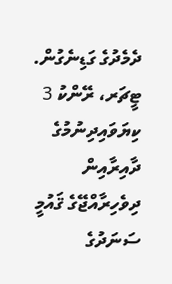ދެމެދުގެ ގަޑިނެގުން.
ޓީޗަރ، ރޭންކު 3
ކިޔަވައިދިނުމުގެ ދާއިރާއިން ދިވެހިރާއްޖޭގެ ޤައުމީ ސަނަދުގެ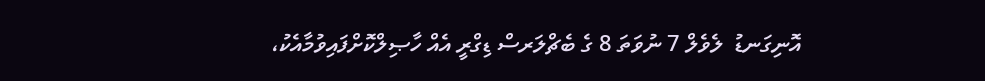އޮނިގަނޑު  ލެވެލް 7 ނުވަތަ 8 ގެ ބެޗްލަރސް ޑިގްރީ އެއް ހާޞިލްކޮށްފައިވުމާއެކު،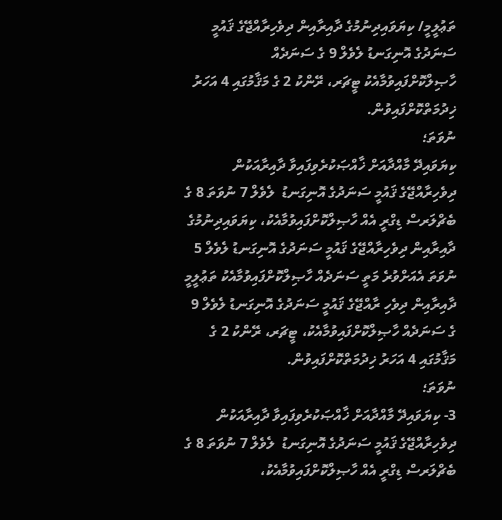ތަޢުލީމީ/ ކިޔަވައިދިނުމުގެ ދާއިރާއިން ދިވެހިރާއްޖޭގެ ޤައުމީ ސަނަދުގެ އޮނިގަނޑު ލެވެލް 9 ގެ ސަނަދެއް ހާޞިލްކޮށްފައިވުމާއެކު ޓީޗަރ، ރޭންކު 2 ގެ މަޤާމުގައި 4 އަހަރު ޚިދުމަތްކޮށްފައިވުން.
ނުވަތަ؛
ކިޔަވައިދޭ މާއްދާއަށް ޚާއްޞަކުރެވިފައިވާ ދާއިރާއަކުން ދިވެހިރާއްޖޭގެ ޤައުމީ ސަނަދުގެ އޮނިގަނޑު  ލެވެލް 7 ނުވަތަ 8 ގެ ބެޗްލަރސް ޑިގްރީ އެއް ހާޞިލްކޮށްފައިވުމާއެކު، ކިޔަވައިދިނުމުގެ  ދާއިރާއިން ދިވެހިރާއްޖޭގެ ޤައުމީ ސަނަދުގެ އޮނިގަނޑު ލެވެލް 5 ނުވަތަ އެއަށްވުރެ މަތީ ސަނަދެއް ހާޞިލްކޮށްފައިވުމާއެކު ތަޢުލީމީ ދާއިރާއިން ދިވެހި ރާއްޖޭގެ ޤައުމީ ސަނަދުގެ އޮނިގަނޑު ލެވެލް 9 ގެ ސަނަދެއް ހާޞިލްކޮށްފައިވުމާއެކު، ޓީޗަރ، ރޭންކު 2 ގެ މަޤާމުގައި 4 އަހަރު ޚިދުމަތްކޮށްފައިވުން.
ނުވަތަ؛
3- ކިޔަވައިދޭ މާއްދާއަށް ޚާއްޞަކުރެވިފައިވާ ދާއިރާއަކުން ދިވެހިރާއްޖޭގެ ޤައުމީ ސަނަދުގެ އޮނިގަނޑު  ލެވެލް 7 ނުވަތަ 8 ގެ ބެޗްލަރސް ޑިގްރީ އެއް ހާޞިލްކޮށްފައިވުމާއެކު،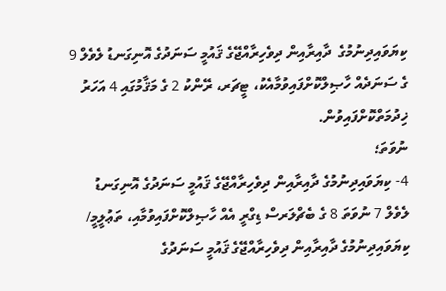ކިޔަވައިދިނުމުގެ  ދާއިރާއިން ދިވެހިރާއްޖޭގެ ޤައުމީ ސަނަދުގެ އޮނިގަނޑު ލެވެލް 9 ގެ ސަނަދެއް ހާޞިލްކޮށްފައިވުމާއެކު، ޓީޗަރ، ރޭންކު 2 ގެ މަޤާމުގައި 4 އަހަރު ޚިދުމަތްކޮށްފައިވުން.
ނުވަތަ؛
4- ކިޔަވައިދިނުމުގެ ދާއިރާއިން ދިވެހިރާއްޖޭގެ ޤައުމީ ސަނަދުގެ އޮނިގަނޑު  ލެވެލް 7 ނުވަތަ 8 ގެ ބެޗްލަރސް ޑިގްރީ އެއް ހާޞިލްކޮށްފައިވުމާއި، ތަޢުލީމީ/ ކިޔަވައިދިނުމުގެ ދާއިރާއިން ދިވެހިރާއްޖޭގެ ޤައުމީ ސަނަދުގެ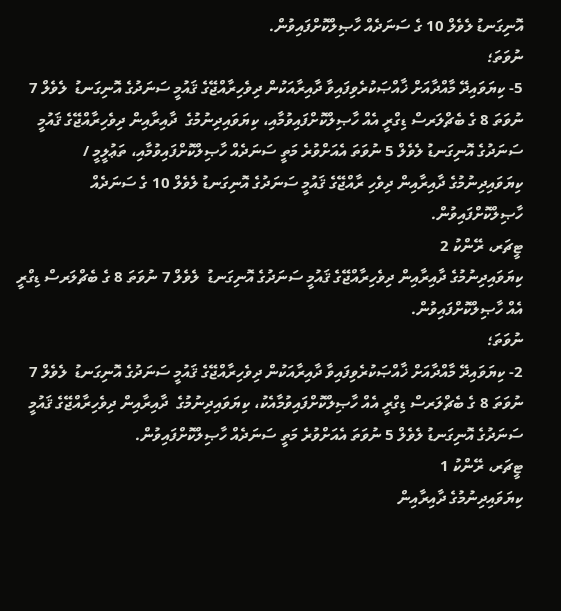އޮނިގަނޑު ލެވެލް 10 ގެ ސަނަދެއް ހާޞިލްކޮށްފައިވުން.
ނުވަތަ؛
5- ކިޔަވައިދޭ މާއްދާއަށް ޚާއްޞަކުރެވިފައިވާ ދާއިރާއަކުން ދިވެހިރާއްޖޭގެ ޤައުމީ ސަނަދުގެ އޮނިގަނޑު  ލެވެލް 7 ނުވަތަ 8 ގެ ބެޗްލަރސް ޑިގްރީ އެއް ހާޞިލްކޮށްފައިވުމާއި، ކިޔަވައިދިނުމުގެ  ދާއިރާއިން ދިވެހިރާއްޖޭގެ ޤައުމީ ސަނަދުގެ އޮނިގަނޑު ލެވެލް 5 ނުވަތަ އެއަށްވުރެ މަތީ ސަނަދެއް ހާޞިލްކޮށްފައިވުމާއި، ތަޢުލީމީ / ކިޔަވައިދިނުމުގެ ދާއިރާއިން ދިވެހި ރާއްޖޭގެ ޤައުމީ ސަނަދުގެ އޮނިގަނޑު ލެވެލް 10 ގެ ސަނަދެއް ހާޞިލްކޮށްފައިވުން.
ޓީޗަރ، ރޭންކު 2
ކިޔަވައިދިނުމުގެ ދާއިރާއިން ދިވެހިރާއްޖޭގެ ޤައުމީ ސަނަދުގެ އޮނިގަނޑު  ލެވެލް 7 ނުވަތަ 8 ގެ ބެޗްލަރސް ޑިގްރީ އެއް ހާޞިލްކޮށްފައިވުން.
ނުވަތަ؛
2- ކިޔަވައިދޭ މާއްދާއަށް ޚާއްޞަކުރެވިފައިވާ ދާއިރާއަކުން ދިވެހިރާއްޖޭގެ ޤައުމީ ސަނަދުގެ އޮނިގަނޑު  ލެވެލް 7 ނުވަތަ 8 ގެ ބެޗްލަރސް ޑިގްރީ އެއް ހާޞިލްކޮށްފައިވުމާއެކު، ކިޔަވައިދިނުމުގެ  ދާއިރާއިން ދިވެހިރާއްޖޭގެ ޤައުމީ ސަނަދުގެ އޮނިގަނޑު ލެވެލް 5 ނުވަތަ އެއަށްވުރެ މަތީ ސަނަދެއް ހާޞިލްކޮށްފައިވުން.
ޓީޗަރ، ރޭންކު 1
ކިޔަވައިދިނުމުގެ ދާއިރާއިން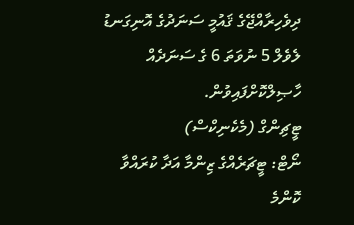ދިވެހިރާއްޖޭގެ ޤައުމީ ސަނަދުގެ އޮނިގަނޑު  ލެވެލް 5 ނުވަތަ 6 ގެ ސަނަދެއް ހާޞިލްކޮށްފައިވުން.
ޓީޗިންގް (މެކެނިކްސް)
ނޯޓް: ޓީޗަރެއްގެ ޒިންމާ އަދާ ކުރައްވާ ކޮންމެ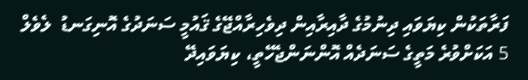ފަރާތަކުން ކިޔަވައި ދިނުމުގެ ދާއިރާއިން ދިވެހިރާއްޖޭގެ ޤައުމީ ސަނަދުގެ އޮނިގަނޑު  ލެވެލް 5 އަކަށްވުރެ މަތީގެ ސަނަދެއް އޮންނަންޖެހޭތީ، ކިޔަވައިދޭ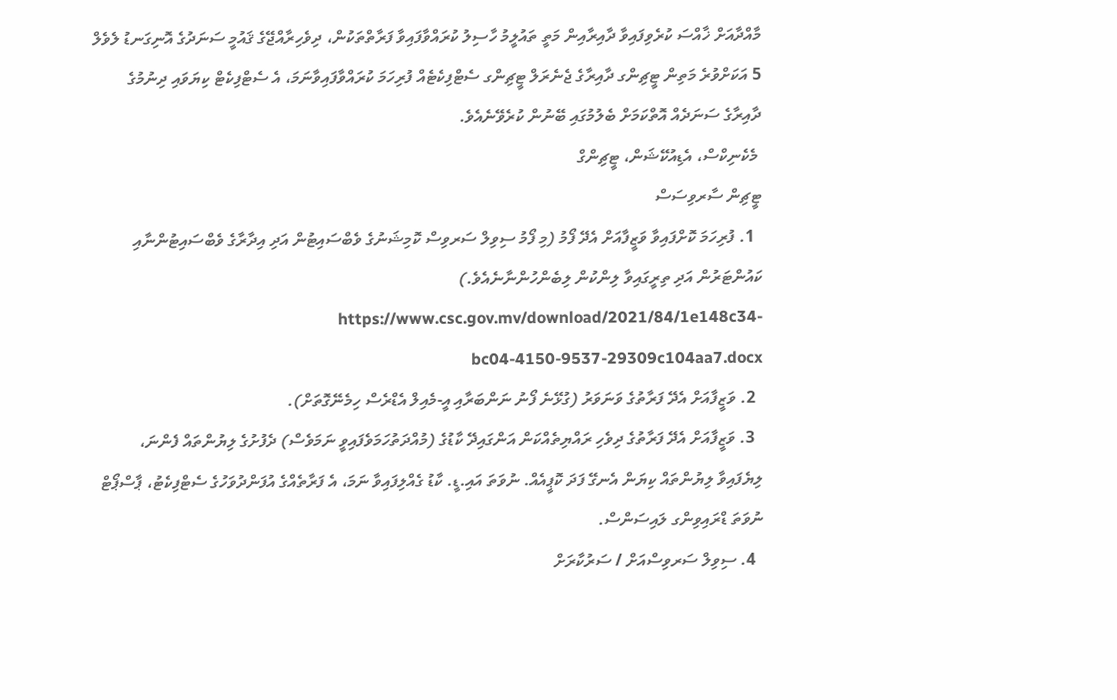މާއްދާއަށް ޚާއްސަ ކުރެވިފައިވާ ދާއިރާއިން މަތީ ތައުލީމު ހާސިލު ކުރައްވާފައިވާ ފަރާތްތަކުން، ދިވެހިރާއްޖޭގެ ޤައުމީ ސަނަދުގެ އޮނިގަނޑު ލެވެލް 5 އަކަށްވުރެ މަތިން ޓީޗިންގ ދާއިރާގެ ޖެނެރަލް ޓީޗިންގ ސެޓްފިކެޓެއް ފުރިހަމަ ކުރައްވާފައިވާނަމަ، އެ ސެޓްފިކެޓް ކިޔަވައި ދިނުމުގެ ދާއިރާގެ ސަނަދެއް އޮތްކަމަށް ބެލުމުގައި ބޭނުން ކުރެވޭނެއެވެ.
 މެކެނިކްސް، އެޑިއުކޭޝަން، ޓީޗިންގް
ޓީޗިން ސާރވިސަސް
  1. ފުރިހަމަ ކޮށްފައިވާ ވަޒީފާއަށް އެދޭ ފޯމު (މި ފޯމު ސިވިލް ސަރވިސް ކޮމިޝަނުގެ ވެބްސައިޓުން އަދި އިދާރާގެ ވެބްސައިޓުންނާއި ކައުންޓަރުން އަދި ތިރީގައިވާ ލިންކުން ލިބެންހުންނާނެއެވެ.)  https://www.csc.gov.mv/download/2021/84/1e148c34-bc04-4150-9537-29309c104aa7.docx
  2. ވަޒީފާއަށް އެދޭ ފަރާތުގެ ވަނަވަރު (ގުޅޭނެ ފޯނު ނަންބަރާއި އީ-މެއިލް އެޑްރެސް ހިމެނޭގޮތަށް).
  3. ވަޒީފާއަށް އެދޭ ފަރާތުގެ ދިވެހި ރައްޔިތެއްކަން އަންގައިދޭ ކާޑުގެ (މުއްދަތުހަމަވެފައިވީ ނަމަވެސް) ދެފުށުގެ ލިޔުންތައް ފެންނަ، ލިޔެފައިވާ ލިޔުންތައް ކިޔަން އެނގޭ ފަދަ ކޮޕީއެއް. ނުވަތަ އައި.ޑީ. ކާޑު ގެއްލިފައިވާ ނަމަ، އެ ފަރާތެއްގެ އުފަންދުވަހުގެ ސެޓްފިކެޓު، ޕާސްޕޯޓް ނުވަތަ ޑްރައިވިންގ ލައިސަންސް.
  4. ސިވިލް ސަރވިސްއަށް / ސަރުކާރަށް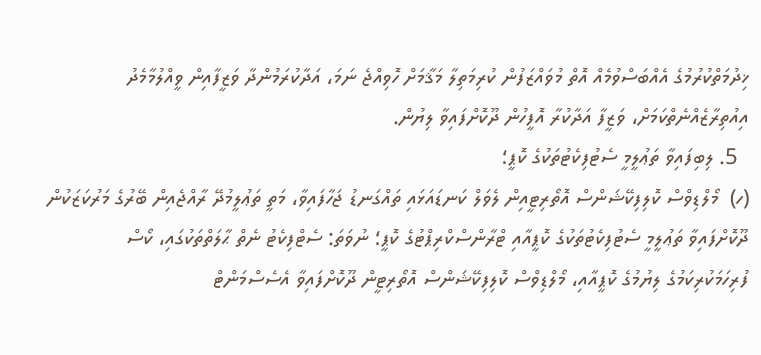ޚިދުމަތްކުރުމުގެ އެއްބަސްވުމެއް އޮތް މުވައްޒަފުން ކުރިމަތިލާ މަޤާމަށް ހޮވިއްޖެ ނަމަ، އަދާކުރަމުންދާ ވަޒީފާއިން ވީއްލުމާމެދު އިއުތިރާޒެއްނެތްކަމަށް، ވަޒީފާ އަދާކުރާ އޮފީހުން ދޫކޮށްފައިވާ ލިޔުން.
  5. ލިބިފައިވާ ތަޢުލީމީ ސެޓުފިކެޓުތަކުގެ ކޮޕީ؛
(ހ)  މޯލްޑިވްސް ކޮލިފިކޭޝަންސް އޮތޯރިޓީއިން ލެވަލް ކަނޑައަޅައި ތައްގަނޑު ޖަހާފައިވާ، މަތީ ތަޢުލީމުދޭ ރާއްޖެއިން ބޭރުގެ މަރުކަޒަކުން ދޫކޮށްފައިވާ ތަޢުލީމީ ސެޓުފިކެޓުތަކުގެ ކޮޕީއާއި ޓްރާންސްކްރިޕްޓުގެ ކޮޕީ؛ ނުވަތަ: ސެޓްފިކެޓު ނެތް ޙާލަތްތަކުގައި، ކޯސް ފުރިހަމަކުރިކަމުގެ ލިޔުމުގެ ކޮޕީއާއި، މޯލްޑިވްސް ކޮލިފިކޭޝަންސް އޮތޯރިޓީން ދޫކޮށްފައިވާ އެސެސްމަންޓް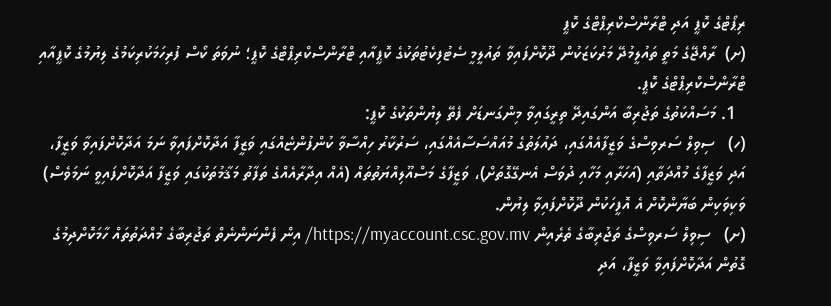ރިޕޯޓްގެ ކޮޕީ އަދި ޓްރާންސްކްރިޕްޓްގެ ކޮޕީ
(ށ)  ރާއްޖޭގެ މަތީ ތައުލީމުދޭ މަރުކަޒަކުން ދޫކޮށްފައިވާ ތައުލީމީ ސެޓުފިކެޓުތަކުގެ ކޮޕީއާއި ޓްރާންސްކްރިޕްޓްގެ ކޮޕީ؛ ނުވަތަ ކޯސް ފުރިހަމަކުރިކަމުގެ ލިޔުމުގެ ކޮޕީއާއި ޓްރާންސްކްރިޕްޓްގެ ކޮޕީ.
  1. މަސައްކަތުގެ ތަޖުރިބާ އަންގައިދޭ ތިރީގައިވާ މިންގަނޑަށް ފެތޭ ލިޔުންތަކުގެ ކޮޕީ:
(ހ)   ސިވިލް ސަރވިސްގެ ވަޒީފާއެއްގައި، ދައުލަތުގެ މުއައްސަސާއެއްގައި، ސަރުކާރު ހިއްސާވާ ކުންފުންޏެއްގައި ވަޒީފާ އަދާކޮށްފައިވާ ނަމަ އަދާކޮށްފައިވާ ވަޒީފާ، އަދި ވަޒީފާގެ މުއްދަތާއި (އަހަރާއި މަހާއި ދުވަސް އެނގޭގޮތަށް)، ވަޒީފާގެ މަސްއޫލިއްޔަތުތައް (އެއް އިދާރާއެއްގެ ތަފާތު މަޤާމުތަކުގައި ވަޒީފާ އަދާކޮށްފައިވީ ނަމަވެސް) ވަކިވަކިން ބަޔާންކޮށް އެ އޮފީހަކުން ދޫކޮށްފައިވާ ލިޔުން.
(ށ)   ސިވިލް ސަރވިސްގެ ތަޖުރިބާގެ ތެރެއިން https://myaccount.csc.gov.mv/ އިން ފެންނަންނެތް ތަޖުރިބާގެ މުއްދަތުތައް ހާމަކޮށްދިމުގެ ގޮތުން އަދާކޮށްފައިވާ ވަޒީފާ، އަދި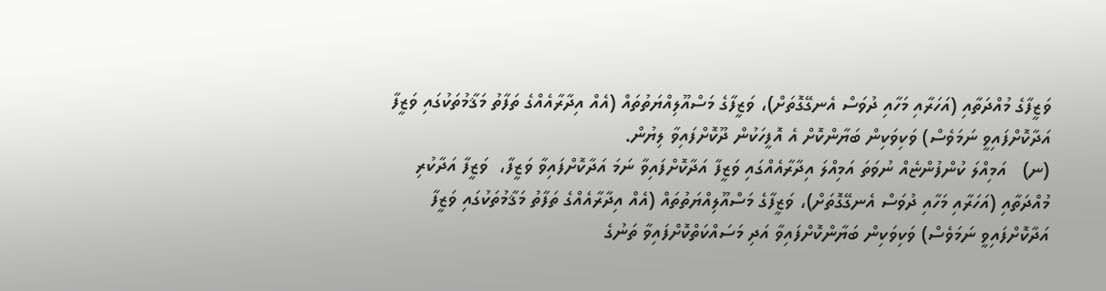ވަޒީފާގެ މުއްދަތާއި (އަހަރާއި މަހާއި ދުވަސް އެނގޭގޮތަށް)، ވަޒީފާގެ މަސްއޫލިއްޔަތުތައް (އެއް އިދާރާއެއްގެ ތަފާތު މަޤާމުތަކުގައި ވަޒީފާ އަދާކޮށްފައިވީ ނަމަވެސް) ވަކިވަކިން ބަޔާންކޮށް އެ އޮފީހަކުން ދޫކޮށްފައިވާ ލިޔުން.
(ނ)   އަމިއްލަ ކުންފުންޏެއް ނުވަތަ އަމިއްލަ އިދާރާއެއްގައި ވަޒީފާ އަދާކޮށްފައިވާ ނަމަ އަދާކޮށްފައިވާ ވަޒީފާ،  ވަޒީފާ އަދާކުރި މުއްދަތާއި (އަހަރާއި މަހާއި ދުވަސް އެނގޭގޮތަށް)، ވަޒީފާގެ މަސްއޫލިއްޔަތުތައް (އެއް އިދާރާއެއްގެ ތަފާތު މަޤާމުތަކުގައި ވަޒީފާ އަދާކޮށްފައިވީ ނަމަވެސް) ވަކިވަކިން ބަޔާންކޮށްފައިވާ އަދި މަސައްކަތްކޮށްފައިވާ ތަނުގެ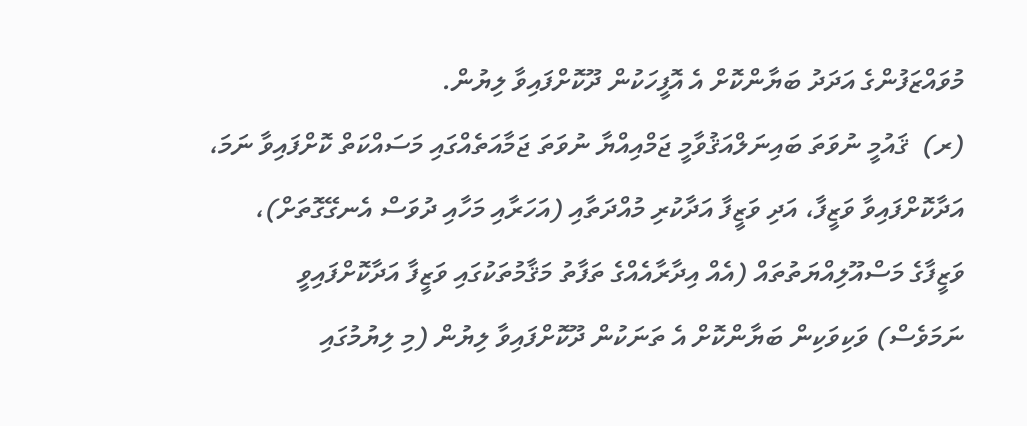މުވައްޒަފުންގެ އަދަދު ބަޔާންކޮށް އެ އޮފީހަކުން ދޫކޮށްފައިވާ ލިޔުން.
(ރ)  ޤައުމީ ނުވަތަ ބައިނަލްއަޤުވާމީ ޖަމްއިއްޔާ ނުވަތަ ޖަމާއަތެއްގައި މަސައްކަތް ކޮށްފައިވާ ނަމަ، އަދާކޮށްފައިވާ ވަޒީފާ، އަދި ވަޒީފާ އަދާކުރި މުއްދަތާއި (އަހަރާއި މަހާއި ދުވަސް އެނގޭގޮތަށް)، ވަޒީފާގެ މަސްއޫލިއްޔަތުތައް (އެއް އިދާރާއެއްގެ ތަފާތު މަޤާމުތަކުގައި ވަޒީފާ އަދާކޮށްފައިވީ ނަމަވެސް) ވަކިވަކިން ބަޔާންކޮށް އެ ތަނަކުން ދޫކޮށްފައިވާ ލިޔުން (މި ލިޔުމުގައި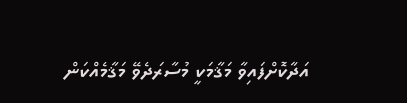އަދާކޮށްފައިވާ މަޤާމަކީ މުސާރަދެވޭ މަޤާމެއްކަން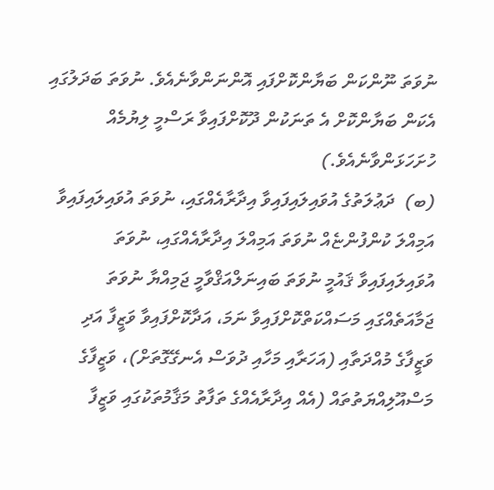ނުވަތަ ނޫންކަން ބަޔާންކޮށްފައި އޮންނަންވާނެއެވެ. ނުވަތަ ބަދަލުގައި އެކަން ބަޔާންކޮށް އެ ތަނަކުން ދޫކޮށްފައިވާ ރަސްމީ ލިޔުމެއް ހުށަހަޅަންވާނެއެވެ.)
(ބ)  ދަޢުލަތުގެ އުވައިލައިފައިވާ އިދާރާއެއްގައި، ނުވަތަ އުވައިލައިފައިވާ އަމިއްލަ ކުންފުންޏެއް ނުވަތަ އަމިއްލަ އިދާރާއެއްގައި، ނުވަތަ އުވައިލައިފައިވާ ޤައުމީ ނުވަތަ ބައިނަލްއަޤްވާމީ ޖަމިއްޔާ ނުވަތަ ޖަމާއަތެއްގައި މަސައްކަތްކޮށްފައިވާ ނަމަ، އަދާކޮށްފައިވާ ވަޒީފާ އަދި ވަޒީފާގެ މުއްދަތާއި (އަހަރާއި މަހާއި ދުވަސް އެނގޭގޮތަށް)، ވަޒީފާގެ މަސްއޫލިއްޔަތުތައް (އެއް އިދާރާއެއްގެ ތަފާތު މަޤާމުތަކުގައި ވަޒީފާ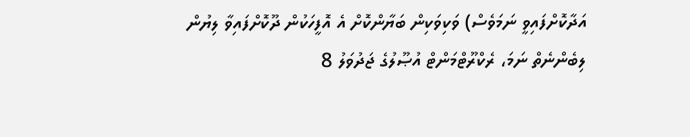އަދާކޮށްފައިވީ ނަމަވެސް) ވަކިވަކިން ބަޔާންކޮށް އެ އޮފީހަކުން ދޫކޮށްފައިވާ ލިޔުން ލިބެންނެތް ނަމަ، ރެކްރޫޓްމަންޓް އުޞޫލުގެ ޖަދުވަލު 8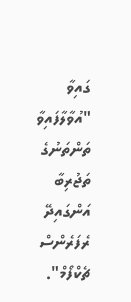ގައިވާ "އުވާލާފައިވާ ތަންތަނުގެ ތަޖުރިބާ އަންގައިދޭ ރެފަރެންސް ޗެކްފޯމް".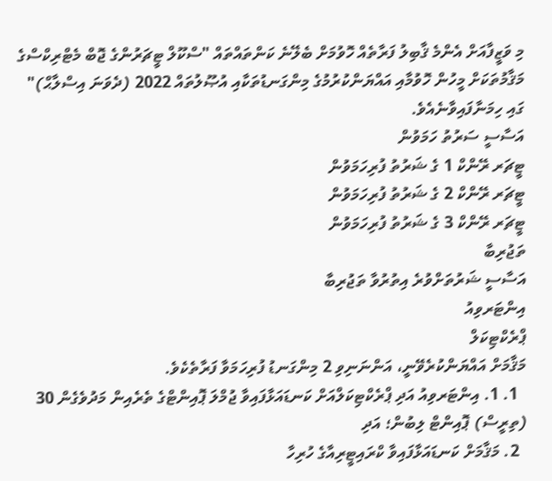މި ވަޒީފާއަށް އެންމެ ޤާބިލު ފަރާތެއް ހޮވުމަށް ބެލޭނެ ކަންތައްތައް "ސްކޫލް ޓީޗަރުންގެ ޖޮބް މެޓްރިކްސްގެ މަޤާމުތަކަށް މީހުން ހޮވުމާއި އައްޔަންކުރުމުގެ މިންގަނޑުތަކާއި އުޞޫލުތައް 2022 (ދެވަނަ އިސްލާޙް)" ގައި ހިމަނާފައިވާނެއެވެ.
އަސާސީ ސަރުތު ހަމަވުން
ޓީޗަރ ރޭންކް 1 ގެ ޝަރުތު ފުރިހަމަވުން
ޓީޗަރ ރޭންކް 2 ގެ ޝަރުތު ފުރިހަމަވުން
ޓީޗަރ ރޭންކް 3 ގެ ޝަރުތު ފުރިހަމަވުން
ތަޖުރިބާ
އަސާސީ ޝަރުތަށްވުރެ އިތުރުވާ ތަޖުރިބާ
އިންޓަރވިއު
ޕްރެކްޓިކަލް
މަޤާމަށް އައްޔަންކުރެވޭނީ، އަންނަނިވި 2 މިންގަނޑު ފުރިހަމަވާ ފަރާތެކެވެ.
  1. 1. އިންޓަރވިއު އަދި ޕްރެކްޓިކަލްއަށް ކަނޑައަޅާފައިވާ ޖުމްލަ ޕޮއިންޓްގެ ތެރެއިން މަދުވެގެން 30 (ތިރީސް) ޕޮއިންޓް ލިބުން؛ އަދި
  2. މަޤާމަށް ކަނޑައަޅާފައިވާ ކްރައިޓީރިއާގެ ހުރިހާ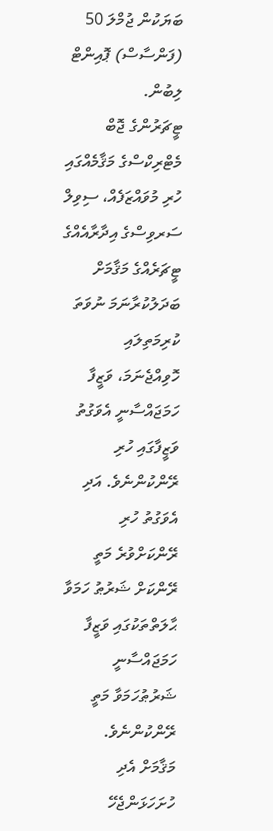ބަޔަކުން ޖުމްލަ 50 (ފަންސާސް) ޕޮއިންޓް ލިބުން.
ޓީޗަރުންގެ ޖޮބް މެޓްރިކްސްގެ މަޤާމެއްގައި ހުރި މުވައްޒަފެއް، ސިވިލް ސަރވިސްގެ އިދާރާއެއްގެ ޓީޗަރެއްގެ މަޤާމަށް ބަދަލުކުރާނަމަ ނުވަތަ ކުރިމަތިލައި ހޮވިއްޖެނަމަ، ވަޒީފާ ހަމަޖައްސާނީ އެވަގުތު ވަޒީފާގައި ހުރި ރޭންކުންނެވެ. އަދި އެވަގުތު ހުރި ރޭންކަށްވުރެ މަތީ ރޭންކަށް ޝަރުޠު ހަމަވާ ޙާލަތްތަކުގައި ވަޒީފާ ހަމަޖައްސާނީ ޝަރުޠުހަމަވާ މަތީ ރޭންކުންނެވެ.
މަޤާމަށް އެދި ހުށަހަޅަންޖެހޭ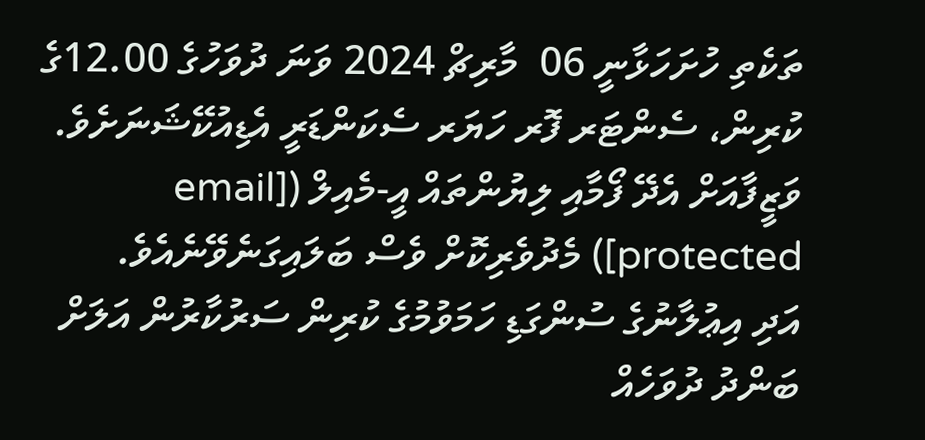ތަކެތި ހުށަހަޅާނީ 06  މާރިޗް 2024 ވަނަ ދުވަހުގެ 12.00ގެ ކުރިން، ސެންޓަރ ފޮރ ހަޔަރ ސެކަންޑަރީ އެޑިއުކޭޝަނަށެވެ. ވަޒީފާއަށް އެދޭ ފޯމާއި ލިޔުންތައް އީ-މެއިލް ([email protected]) މެދުވެރިކޮށް ވެސް ބަލައިގަނެވޭނެއެވެ.
އަދި އިޢުލާނުގެ ސުންގަޑި ހަމަވުމުގެ ކުރިން ސަރުކާރުން އަލަށް ބަންދު ދުވަހެއް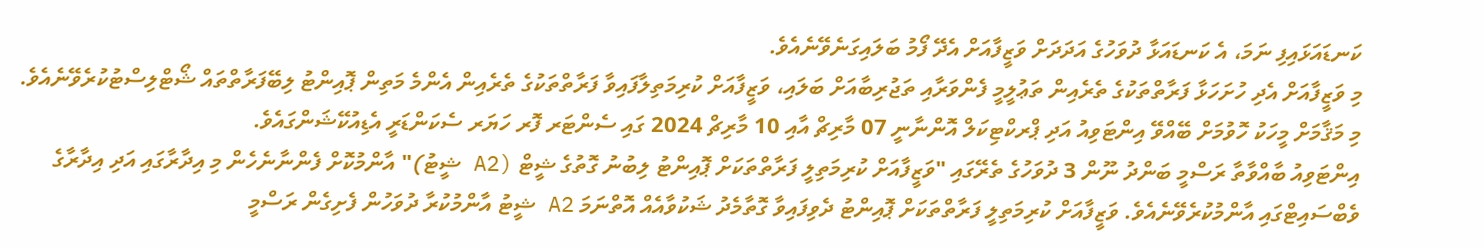ކަނޑައަޅައިފި ނަމަ، އެ ކަނޑައަޅާ ދުވަހުގެ އަދަދަށް ވަޒީފާއަށް އެދޭ ފޯމު ބަލައިގަނެވޭނެއެވެ.
މި ވަޒީފާއަށް އެދި ހުށަހަޅާ ފަރާތްތަކުގެ ތެރެއިން ތަޢުލީމީ ފެންވަރާއި ތަޖުރިބާއަށް ބަލައި، ވަޒީފާއަށް ކުރިމަތިލާފައިވާ ފަރާތްތަކުގެ ތެރެއިން އެންމެ މަތިން ޕޮއިންޓު ލިބޭފަރާތްތައް ޝޯޓްލިސްޓުކުރެވޭނެއެވެ.
މި މަޤާމަށް މީހަކު ހޮވުމަށް ބޭއްވޭ އިންޓަވިއު އަދި ޕްރކްޓިކަލް އޮންނާނީ 07 މާރިޗް އާއި 10 މާރިޗް 2024 ގައި ސެންޓަރ ފޮރ ހަޔަރ ސެކަންޑަރީ އެޑިއުކޭޝަންގައެވެ.
އިންޓަވިއު ބާއްވާތާ ރަސްމީ ބަންދު ނޫން 3 ދުވަހުގެ ތެރޭގައި "ވަޒީފާއަށް ކުރިމަތިލީ ފަރާތްތަކަށް ޕޮއިންޓު ލިބުނު ގޮތުގެ ޝީޓް (A2 ޝީޓު)" އާންމުކޮށް ފެންނާނެހެން މި އިދާރާގައި އަދި އިދާރާގެ ވެބްސައިޓްގައި އާންމުކުރެވޭނެއެވެ. ވަޒީފާއަށް ކުރިމަތިލީ ފަރާތްތަކަށް ޕޮއިންޓު ދެވިފައިވާ ގޮތާމެދު ޝަކުވާއެއް އޮތްނަމަ A2 ޝީޓު އާންމުކުރާ ދުވަހުން ފެށިގެން ރަސްމީ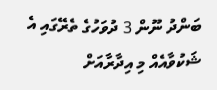ބަންދު ނޫން 3 ދުވަހުގެ ތެރޭގައި އެ ޝަކުވާއެއް މި އިދާރާއަށް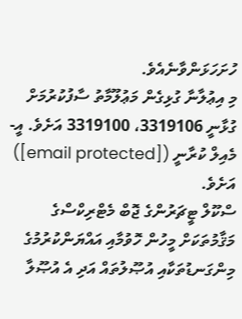ހުށަހަޅަންވާނެއެވެ.
މި އިޢުލާނާ ގުޅިގެން މަޢުލޫމާތު ސާފުކުރުމަށް ގުޅާނީ 3319106، 3319100 އަށެވެ. އީ-މެއިލް ކުރާނީ ([email protected]) އަށެވެ.
ސްކޫލް ޓީޗަރުންގެ ޖޮބް މެޓްރިކްސްގެ މަޤާމުތަކަށް މީހުން ހޮވުމާއި އައްޔަންކުރުމުގެ މިންގަނޑުތަކާއި އުޞޫލުތައް އަދި އެ އުޞޫލާ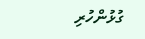ގުޅުންހުރި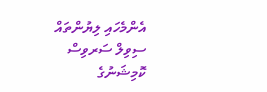އެންމެހައި ލިޔުންތައް ސިވިލް ސަރވިސް ކޮމިޝަނުގެ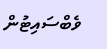ވެބްސައިޓުން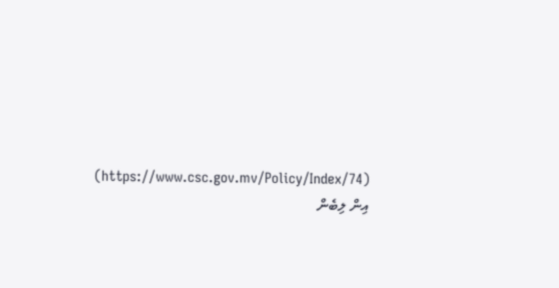(https://www.csc.gov.mv/Policy/Index/74) އިން ލިބެން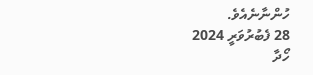ހުންނާނެއެވެ.
28 ފެބުރުވަރީ 2024
ހޯދާ